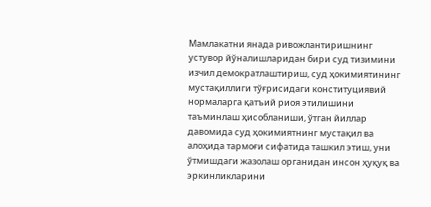Мамлакатни янада ривожлантиришнинг устувор йўналишларидан бири суд тизимини изчил демократлаштириш, суд ҳокимиятининг мустақиллиги тўғрисидаги конституциявий нормаларга қатъий риоя этилишини таъминлаш ҳисобланиши, ўтган йиллар давомида суд ҳокимиятнинг мустақил ва алоҳида тармоғи сифатида ташкил этиш, уни ўтмишдаги жазолаш органидан инсон ҳуқуқ ва эркинликларини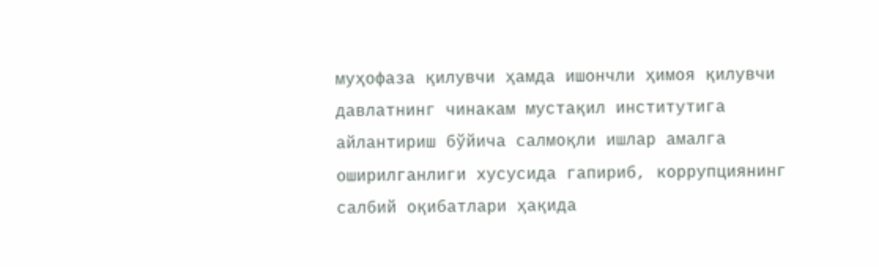муҳофаза қилувчи ҳамда ишончли ҳимоя қилувчи давлатнинг чинакам мустақил институтига айлантириш бўйича салмоқли ишлар амалга оширилганлиги хусусида гапириб, коррупциянинг салбий оқибатлари ҳақида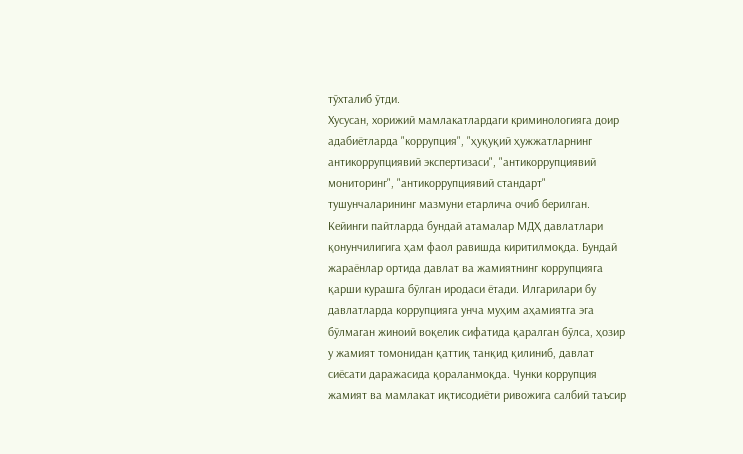тўхталиб ўтди.
Хусусан, хорижий мамлакатлардаги криминологияга доир адабиётларда "коррупция", "ҳуқуқий ҳужжатларнинг антикоррупциявий экспертизаси", "антикоррупциявий мониторинг", "антикоррупциявий стандарт" тушунчаларининг мазмуни етарлича очиб берилган.
Кейинги пайтларда бундай атамалар МДҲ давлатлари қонунчилигига ҳам фаол равишда киритилмоқда. Бундай жараёнлар ортида давлат ва жамиятнинг коррупцияга қарши курашга бўлган иродаси ётади. Илгарилари бу давлатларда коррупцияга унча муҳим аҳамиятга эга бўлмаган жиноий воқелик сифатида қаралган бўлса, ҳозир у жамият томонидан қаттиқ танқид қилиниб, давлат сиёсати даражасида қораланмоқда. Чунки коррупция жамият ва мамлакат иқтисодиёти ривожига салбий таъсир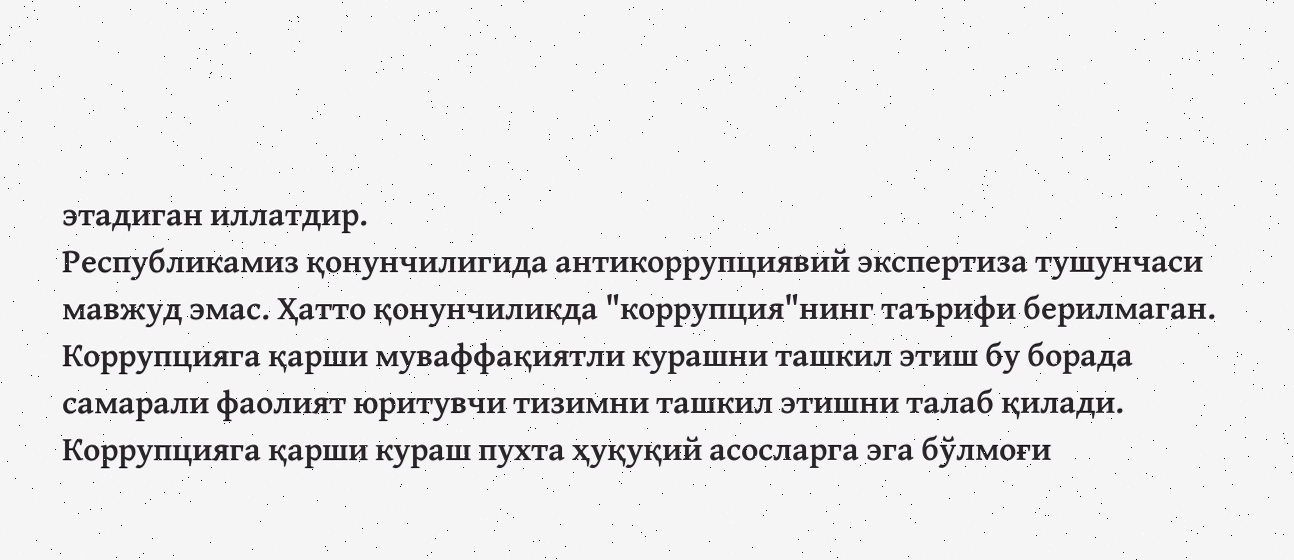этадиган иллатдир.
Республикамиз қонунчилигида антикоррупциявий экспертиза тушунчаси мавжуд эмас. Ҳатто қонунчиликда "коррупция"нинг таърифи берилмаган. Коррупцияга қарши муваффақиятли курашни ташкил этиш бу борада самарали фаолият юритувчи тизимни ташкил этишни талаб қилади.
Коррупцияга қарши кураш пухта ҳуқуқий асосларга эга бўлмоғи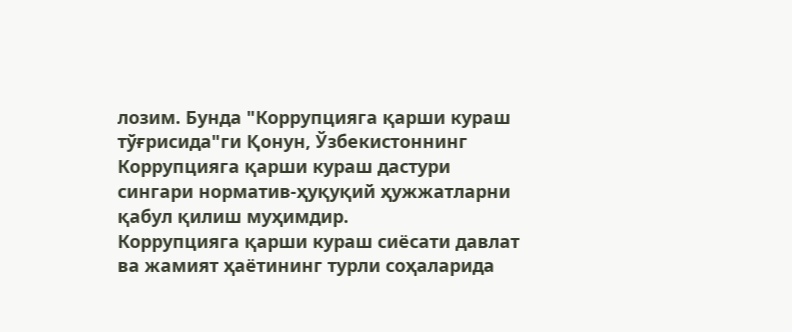лозим. Бунда "Коррупцияга қарши кураш тўғрисида"ги Қонун, Ўзбекистоннинг Коррупцияга қарши кураш дастури сингари норматив-ҳуқуқий ҳужжатларни қабул қилиш муҳимдир.
Коррупцияга қарши кураш сиёсати давлат ва жамият ҳаётининг турли соҳаларида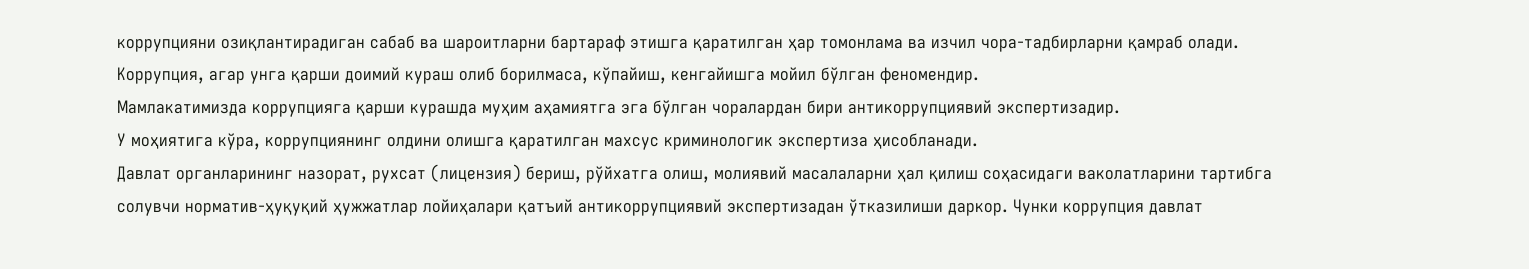коррупцияни озиқлантирадиган сабаб ва шароитларни бартараф этишга қаратилган ҳар томонлама ва изчил чора-тадбирларни қамраб олади. Коррупция, агар унга қарши доимий кураш олиб борилмаса, кўпайиш, кенгайишга мойил бўлган феномендир.
Мамлакатимизда коррупцияга қарши курашда муҳим аҳамиятга эга бўлган чоралардан бири антикоррупциявий экспертизадир.
У моҳиятига кўра, коррупциянинг олдини олишга қаратилган махсус криминологик экспертиза ҳисобланади.
Давлат органларининг назорат, рухсат (лицензия) бериш, рўйхатга олиш, молиявий масалаларни ҳал қилиш соҳасидаги ваколатларини тартибга солувчи норматив-ҳуқуқий ҳужжатлар лойиҳалари қатъий антикоррупциявий экспертизадан ўтказилиши даркор. Чунки коррупция давлат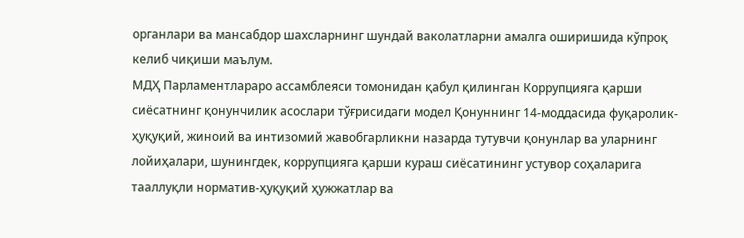органлари ва мансабдор шахсларнинг шундай ваколатларни амалга оширишида кўпроқ келиб чиқиши маълум.
МДҲ Парламентлараро ассамблеяси томонидан қабул қилинган Коррупцияга қарши сиёсатнинг қонунчилик асослари тўғрисидаги модел Қонуннинг 14-моддасида фуқаролик-ҳуқуқий, жиноий ва интизомий жавобгарликни назарда тутувчи қонунлар ва уларнинг лойиҳалари, шунингдек, коррупцияга қарши кураш сиёсатининг устувор соҳаларига тааллуқли норматив-ҳуқуқий ҳужжатлар ва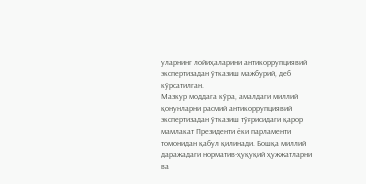уларнинг лойиҳаларини антикоррупциявий экспертизадан ўтказиш мажбурий, деб кўрсатилган.
Мазкур моддага кўра, амалдаги миллий қонунларни расмий антикоррупциявий экспертизадан ўтказиш тўғрисидаги қарор мамлакат Президенти ёки парламенти томонидан қабул қилинади. Бошқа миллий даражадаги норматив-ҳуқуқий ҳужжатларни ва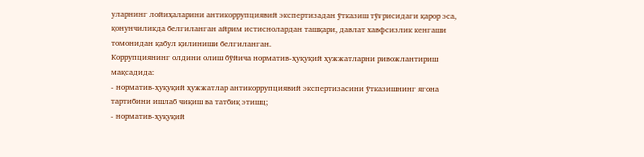уларнинг лойиҳаларини антикоррупциявий экспертизадан ўтказиш тўғрисидаги қарор эса, қонунчиликда белгиланган айрим истиснолардан ташқари, давлат хавфсизлик кенгаши томонидан қабул қилиниши белгиланган.
Коррупциянинг олдини олиш бўйича норматив-ҳуқуқий ҳужжатларни ривожлантириш мақсадида:
- норматив-ҳуқуқий ҳужжатлар антикоррупциявий экспертизасини ўтказишнинг ягона тартибини ишлаб чиқиш ва татбиқ этишц;
- норматив-ҳуқуқий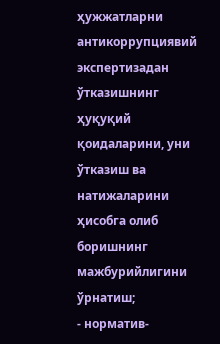ҳужжатларни антикоррупциявий экспертизадан ўтказишнинг ҳуқуқий қоидаларини, уни ўтказиш ва натижаларини ҳисобга олиб боришнинг мажбурийлигини ўрнатиш;
- норматив-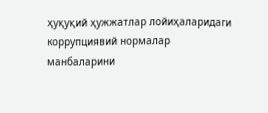ҳуқуқий ҳужжатлар лойиҳаларидаги коррупциявий нормалар манбаларини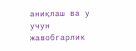аниқлаш ва у учун жавобгарлик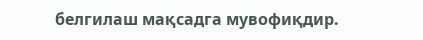белгилаш мақсадга мувофиқдир.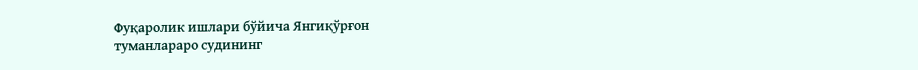Фуқаролик ишлари бўйича Янгиқўрғон
туманлараро судининг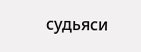судьяси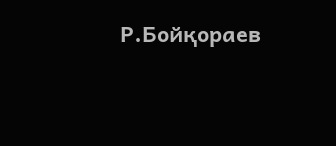Р.Бойқораев